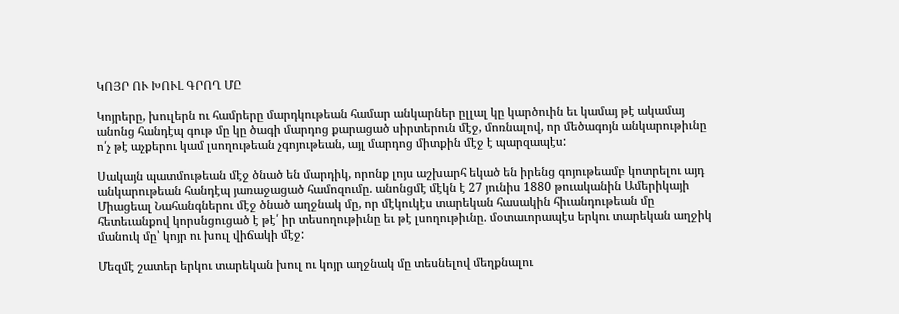ԿՈՅՐ ՈՒ ԽՈՒԼ ԳՐՈՂ ՄԸ

Կոյրերը, խուլերն ու համրերը մարդկութեան համար անկարներ ըլլալ կը կարծուին եւ կամայ թէ ակամայ անոնց հանդէպ գութ մը կը ծագի մարդոց քարացած սիրտերուն մէջ, մոռնալով, որ մեծագոյն անկարութիւնը ո՛չ թէ աչքերու կամ լսողութեան չգոյութեան, այլ մարդոց միտքին մէջ է պարզապէս:

Սակայն պատմութեան մէջ ծնած են մարդիկ, որոնք լոյս աշխարհ եկած են իրենց գոյութեամբ կոտրելու այդ անկարութեան հանդէպ յառաջացած համոզումը. անոնցմէ մէկն է 27 յունիս 1880 թուականին Ամերիկայի Միացեալ Նահանգներու մէջ ծնած աղջնակ մը, որ մէկուկէս տարեկան հասակին հիւանդութեան մը հետեւանքով կորսնցուցած է թէ՛ իր տեսողութիւնը եւ թէ լսողութիւնը. մօտաւորապէս երկու տարեկան աղջիկ մանուկ մը՝ կոյր ու խուլ վիճակի մէջ:

Մեզմէ շատեր երկու տարեկան խուլ ու կոյր աղջնակ մը տեսնելով մեղքնալու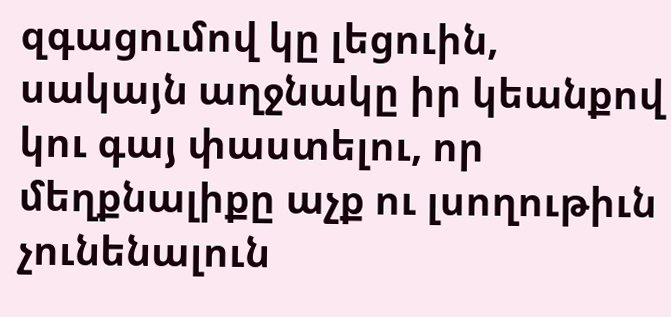զգացումով կը լեցուին, սակայն աղջնակը իր կեանքով կու գայ փաստելու, որ մեղքնալիքը աչք ու լսողութիւն չունենալուն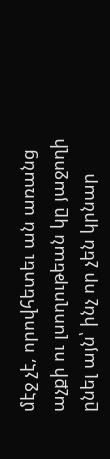մէջ չէ, որովհետեւ ան առանց աչքի ու լսողութեան կը յաջողի ընել այն՝ ինչ որ չեն կրնար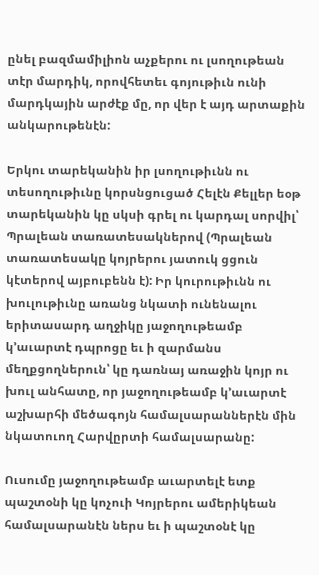ընել բազմամիլիոն աչքերու ու լսողութեան տէր մարդիկ, որովհետեւ գոյութիւն ունի մարդկային արժէք մը, որ վեր է այդ արտաքին անկարութենէն:

Երկու տարեկանին իր լսողութիւնն ու տեսողութիւնը կորսնցուցած Հելէն Քելլեր եօթ տարեկանին կը սկսի գրել ու կարդալ սորվիլ՝ Պրալեան տառատեսակներով (Պրալեան տառատեսակը կոյրերու յատուկ ցցուն կէտերով այբուբենն է): Իր կուրութիւնն ու խուլութիւնը առանց նկատի ունենալու երիտասարդ աղջիկը յաջողութեամբ կ՚աւարտէ դպրոցը եւ ի զարմանս մեղքցողներուն՝ կը դառնայ առաջին կոյր ու խուլ անհատը, որ յաջողութեամբ կ՚աւարտէ աշխարհի մեծագոյն համալսարաններէն մին նկատուող Հարվըրտի համալսարանը:

Ուսումը յաջողութեամբ աւարտելէ ետք պաշտօնի կը կոչուի Կոյրերու ամերիկեան համալսարանէն ներս եւ ի պաշտօնէ կը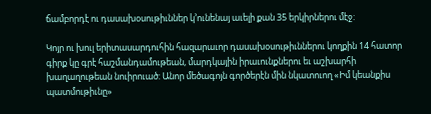ճամբորդէ ու դասախօսութիւններ կ՚ունենայ աւելի քան 35 երկիրներու մէջ:

Կոյր ու խուլ երիտասարդուհին հազարաւոր դասախօսութիւններու կողքին 14 հատոր գիրք կը գրէ հաշմանդամութեան, մարդկային իրաւունքներու եւ աշխարհի խաղաղութեան նուիրուած: Անոր մեծագոյն գործերէն մին նկատուող «Իմ կեանքիս պատմութիւնը»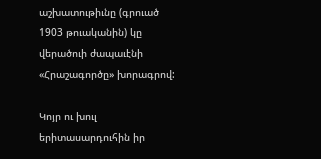աշխատութիւնը (գրուած 1903 թուականին) կը վերածուի ժապաւէնի «Հրաշագործը» խորագրով:

Կոյր ու խուլ երիտասարդուհին իր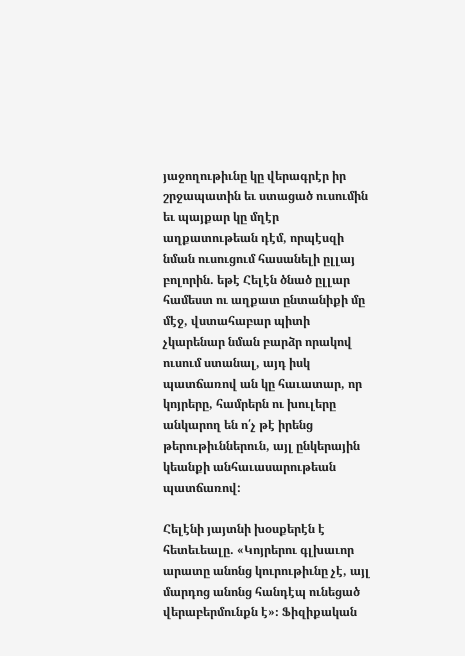յաջողութիւնը կը վերագրէր իր շրջապատին եւ ստացած ուսումին եւ պայքար կը մղէր աղքատութեան դէմ, որպէսզի նման ուսուցում հասանելի ըլլայ բոլորին. եթէ Հելէն ծնած ըլլար համեստ ու աղքատ ընտանիքի մը մէջ, վստահաբար պիտի չկարենար նման բարձր որակով ուսում ստանալ, այդ իսկ պատճառով ան կը հաւատար, որ կոյրերը, համրերն ու խուլերը անկարող են ո՛չ թէ իրենց թերութիւններուն, այլ ընկերային կեանքի անհաւասարութեան պատճառով:

Հելէնի յայտնի խօսքերէն է հետեւեալը. «Կոյրերու գլխաւոր արատը անոնց կուրութիւնը չէ, այլ մարդոց անոնց հանդէպ ունեցած վերաբերմունքն է»։ Ֆիզիքական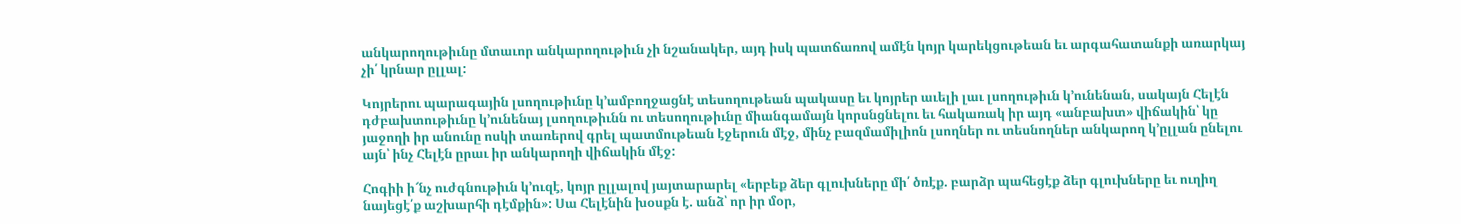անկարողութիւնը մտաւոր անկարողութիւն չի նշանակեր, այդ իսկ պատճառով ամէն կոյր կարեկցութեան եւ արգահատանքի առարկայ չի՛ կրնար ըլլալ:

Կոյրերու պարագային լսողութիւնը կ՚ամբողջացնէ տեսողութեան պակասը եւ կոյրեր աւելի լաւ լսողութիւն կ՚ունենան, սակայն Հելէն դժբախտութիւնը կ՚ունենայ լսողութիւնն ու տեսողութիւնը միանգամայն կորսնցնելու եւ հակառակ իր այդ «անբախտ» վիճակին՝ կը յաջողի իր անունը ոսկի տառերով գրել պատմութեան էջերուն մէջ, մինչ բազմամիլիոն լսողներ ու տեսնողներ անկարող կ՚ըլլան ընելու այն՝ ինչ Հելէն ըրաւ իր անկարողի վիճակին մէջ:

Հոգիի ի՜նչ ուժգնութիւն կ՚ուզէ, կոյր ըլլալով յայտարարել «երբեք ձեր գլուխները մի՛ ծռէք. բարձր պահեցէք ձեր գլուխները եւ ուղիղ նայեցէ՛ք աշխարհի դէմքին»: Սա Հելէնին խօսքն է. անձ՝ որ իր մօր,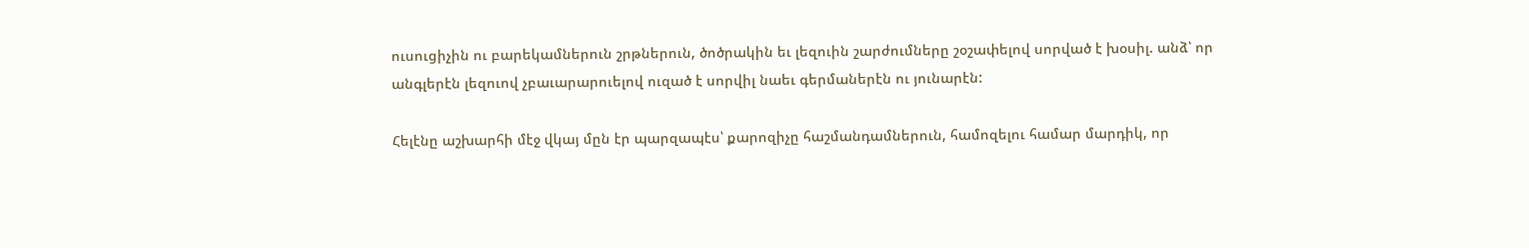ուսուցիչին ու բարեկամներուն շրթներուն, ծոծրակին եւ լեզուին շարժումները շօշափելով սորված է խօսիլ. անձ՝ որ անգլերէն լեզուով չբաւարարուելով ուզած է սորվիլ նաեւ գերմաներէն ու յունարէն:

Հելէնը աշխարհի մէջ վկայ մըն էր պարզապէս՝ քարոզիչը հաշմանդամներուն, համոզելու համար մարդիկ, որ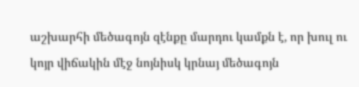աշխարհի մեծագոյն զէնքը մարդու կամքն է, որ խուլ ու կոյր վիճակին մէջ նոյնիսկ կրնայ մեծագոյն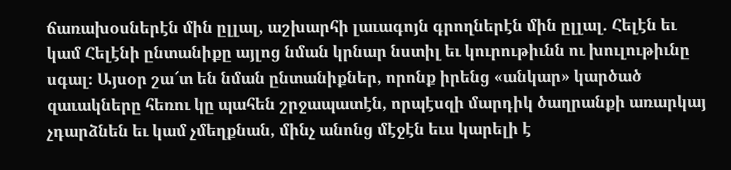ճառախօսներէն մին ըլլալ, աշխարհի լաւագոյն գրողներէն մին ըլլալ. Հելէն եւ կամ Հելէնի ընտանիքը այլոց նման կրնար նստիլ եւ կուրութիւնն ու խուլութիւնը սգալ։ Այսօր շա՜տ են նման ընտանիքներ, որոնք իրենց «անկար» կարծած զաւակները հեռու կը պահեն շրջապատէն, որպէսզի մարդիկ ծաղրանքի առարկայ չդարձնեն եւ կամ չմեղքնան, մինչ անոնց մէջէն եւս կարելի է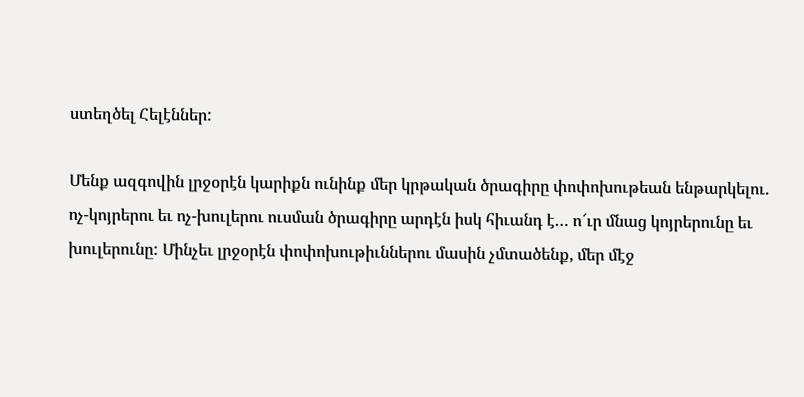ստեղծել Հելէններ:

Մենք ազգովին լրջօրէն կարիքն ունինք մեր կրթական ծրագիրը փոփոխութեան ենթարկելու. ոչ-կոյրերու եւ ոչ-խուլերու ուսման ծրագիրը արդէն իսկ հիւանդ է… ո՜ւր մնաց կոյրերունը եւ խուլերունը: Մինչեւ լրջօրէն փոփոխութիւններու մասին չմտածենք, մեր մէջ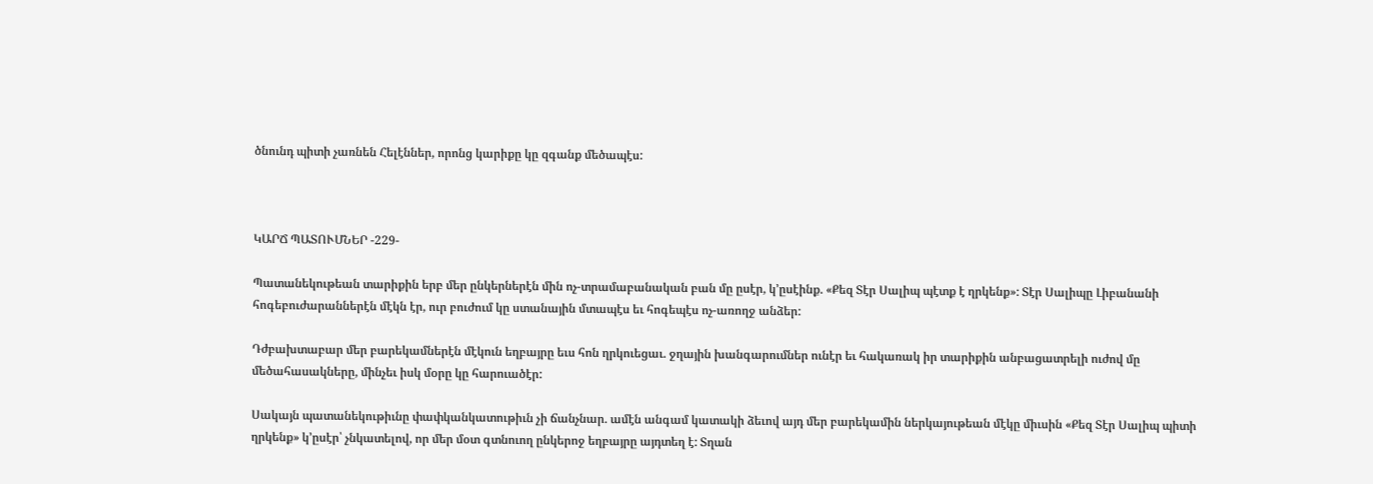ծնունդ պիտի չառնեն Հելէններ, որոնց կարիքը կը զգանք մեծապէս:



ԿԱՐՃ ՊԱՏՈՒՄՆԵՐ -229-

Պատանեկութեան տարիքին երբ մեր ընկերներէն մին ոչ-տրամաբանական բան մը ըսէր, կ՚ըսէինք. «Քեզ Տէր Սալիպ պէտք է ղրկենք»: Տէր Սալիպը Լիբանանի հոգեբուժարաններէն մէկն էր, ուր բուժում կը ստանային մտապէս եւ հոգեպէս ոչ-առողջ անձեր:

Դժբախտաբար մեր բարեկամներէն մէկուն եղբայրը եւս հոն ղրկուեցաւ. ջղային խանգարումներ ունէր եւ հակառակ իր տարիքին անբացատրելի ուժով մը մեծահասակները, մինչեւ իսկ մօրը կը հարուածէր:

Սակայն պատանեկութիւնը փափկանկատութիւն չի ճանչնար. ամէն անգամ կատակի ձեւով այդ մեր բարեկամին ներկայութեան մէկը միւսին «Քեզ Տէր Սալիպ պիտի ղրկենք» կ՚ըսէր՝ չնկատելով, որ մեր մօտ գտնուող ընկերոջ եղբայրը այդտեղ է: Տղան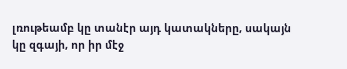լռութեամբ կը տանէր այդ կատակները, սակայն կը զգայի, որ իր մէջ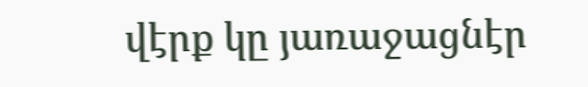վէրք կը յառաջացնէր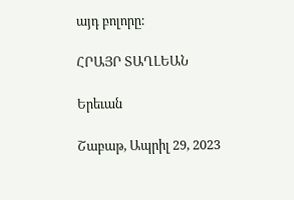այդ բոլորը:

ՀՐԱՅՐ ՏԱՂԼԵԱՆ

Երեւան

Շաբաթ, Ապրիլ 29, 2023